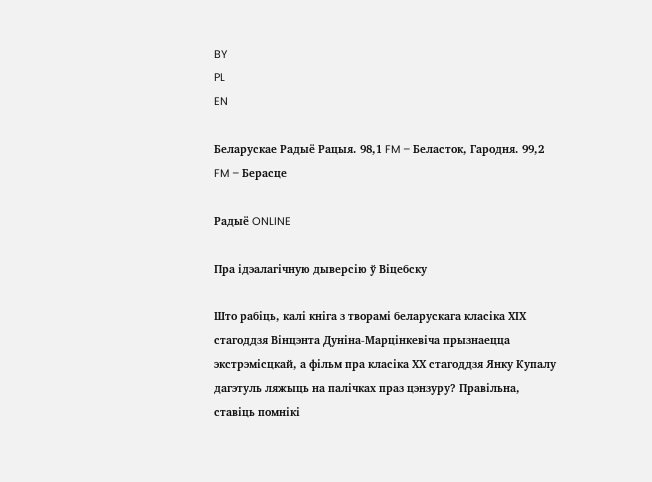BY
PL
EN

Беларускае Радыё Рацыя. 98,1 FM – Беласток, Гародня. 99,2 FM – Берасце

Радыё ONLINE

Пра ідэалагічную дыверсію ў Віцебску

Што рабіць, калі кніга з творамі беларускага класіка ХІХ стагоддзя Вінцэнта Дуніна-Марцінкевіча прызнаецца экстрэмісцкай, а фільм пра класіка ХХ стагоддзя Янку Купалу дагэтуль ляжыць на палічках праз цэнзуру? Правільна, ставіць помнікі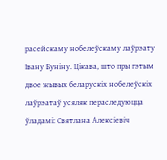расейскаму нобелеўскаму лаўрэату Івану Буніну. Цікава, што пры гэтым двое жывых беларускіх нобелеўскіх лаўрэатаў усяляк пераследуюцца ўладамі: Святлана Алексіевіч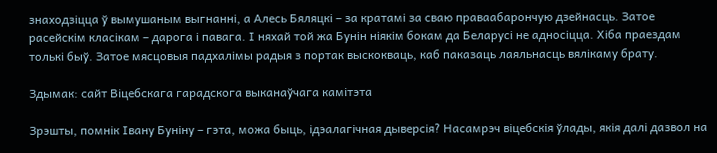знаходзіцца ў вымушаным выгнанні, а Алесь Бяляцкі – за кратамі за сваю праваабарончую дзейнасць. Затое расейскім класікам – дарога і павага. І няхай той жа Бунін ніякім бокам да Беларусі не адносіцца. Хіба праездам толькі быў. Затое мясцовыя падхалімы радыя з портак выскокваць, каб паказаць лаяльнасць вялікаму брату.

Здымак: сайт Віцебскага гарадскога выканаўчага камітэта

Зрэшты, помнік Івану Буніну – гэта, можа быць, ідэалагічная дыверсія? Насамрэч віцебскія ўлады, якія далі дазвол на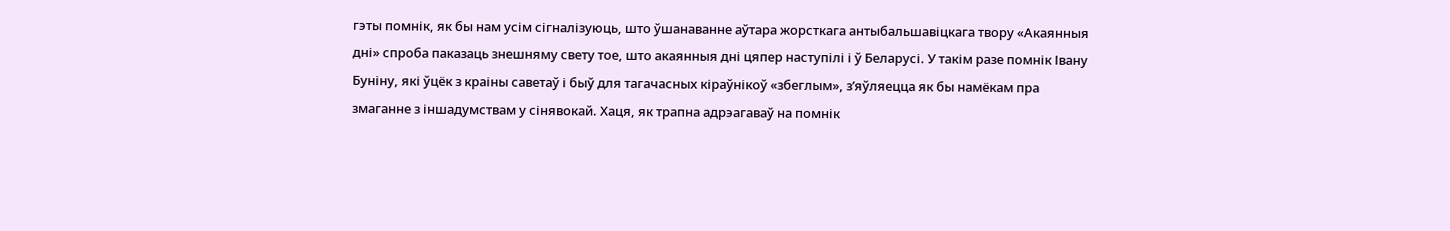гэты помнік, як бы нам усім сігналізуюць, што ўшанаванне аўтара жорсткага антыбальшавіцкага твору «Акаянныя дні» спроба паказаць знешняму свету тое, што акаянныя дні цяпер наступілі і ў Беларусі. У такім разе помнік Івану Буніну, які ўцёк з краіны саветаў і быў для тагачасных кіраўнікоў «збеглым», з’яўляецца як бы намёкам пра змаганне з іншадумствам у сінявокай. Хаця, як трапна адрэагаваў на помнік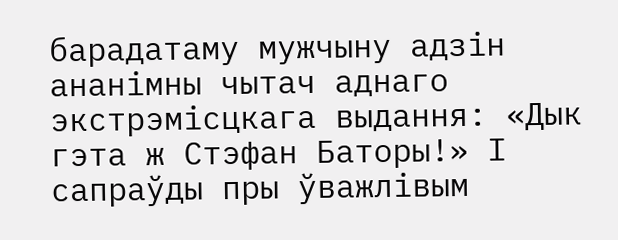барадатаму мужчыну адзін ананімны чытач аднаго экстрэмісцкага выдання: «Дык гэта ж Стэфан Баторы!» І сапраўды пры ўважлівым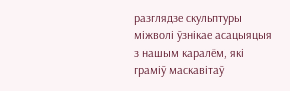разглядзе скульптуры міжволі ўзнікае асацыяцыя з нашым каралём, які граміў маскавітаў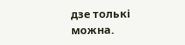дзе толькі можна.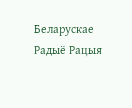Беларускае Радыё Рацыя